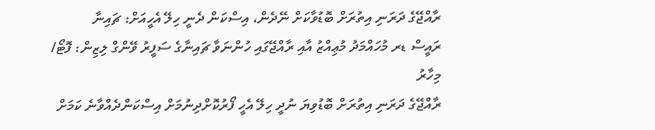ރާއްޖޭގެ ދަރަނި އިތުރަށް ބޮޑުވާކަށް ނޭދެން، އިސްކަން ދެނީ ހިލޭ އެހީއަށް: ޗައިނާ
ރައީސް ޑރ މުހައްމަދު މުޢިއްޒު އާއި ރާއްޖޭގައި ހުންނަވާ ޗައިނާގެ ސަފީރު ވޭންގް ލިޒިން: ފޮޓޯ/ މިހާރު
ރާއްޖޭގެ ދަރަނި އިތުރަށް ބޮޑުވިޔަ ނުދީ ހިލޭ އެހީ ފޯރުކޮށްދިނުމަށް އިސްކަންދެއްވާނެ ކަމަށް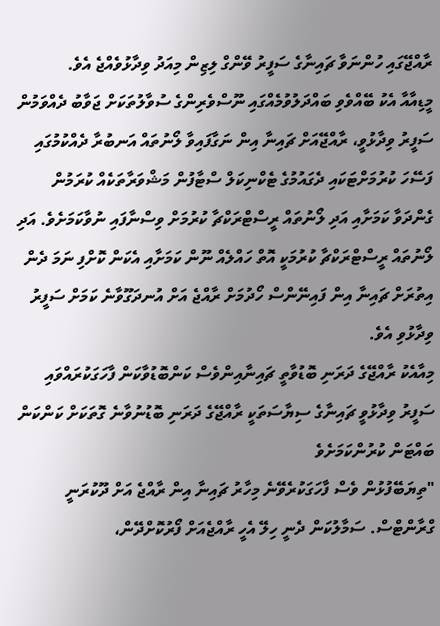ރާއްޖޭގައި ހުންނަވާ ޗައިނާގެ ސަފީރު ވޭންގް ލިޒިން މިއަދު ވިދާޅުވެއްޖެ އެވެ.
މީޑިއާއާ އެކު ބޭއްވެވި ބައްދަލުވުމެއްގައި ނޫސްވެރިންގެ ސުވާލުތަކަށް ޖަވާބު ދެއްވަމުން ސަފީރު ވިދާޅުވީ، ރާއްޖޭއަށް ޗައިނާ އިން ނަގާފައިވާ ލޯނުތައް އަނބުރާ ދެއްކުމުގައި ފަސޭހަ ކުރުމަށްޓަކައި ދެގައުމުގެ ޓެކްނިކަލް ސްޓާފުން މަޝްވަރާތަކެއް ކުރަމުން ގެންދަވާ ކަމަށާއި އަދި ލޯނުތައް ރީސްޓްރަކްޗާ ކުރުމަށް ވިސްނާފައި ނުވާކަމަށެވެ. އަދި ލޯނުތައް ރީސްޓްރަކްޗާ ކުރުމަކީ އޮތް ހައްލެއް ނޫން ކަމަށާއި އެކަން ކޮށްފި ނަމަ ދެން އިތުރަށް ޗައިނާ އިން ފައިނޭންސް ހޯދުމަށް ރާއްޖެ އަށް އުނދަގޫވާނެ ކަމަށް ސަފީރު ވިދާޅުވި އެވެ.
މިއާއެކު ރާއްޖޭގެ ދަރަނި ބޮޑުވާތީ ޗައިނާއިންވެސް ކަންބޮޑުވާކަން ފާހަގަކުރައްވައި ސަފީރު ވިދާޅުވީ ޗައިނާގެ ސިޔާސަތަކީ ރާއްޖޭގެ ދަރަނި ބޮޑުނުވާނެ ގޮތަކަށް ކަންކަން ބައްޓަން ކުރުންކަމަށެވެ
"ތިޔަބޭފުޅުން ވެސް ފާހަގަކުރެވޭނެ މިހާރު ޗައިނާ އިން ރާއްޖެ އަށް ދޫކުރަނީ ގްރާންޓްސް. ސަމާލުކަން ދެނީ ހިލޭ އެހީ ރާއްޖެއަށް ފޯރުކޮށްދޭން،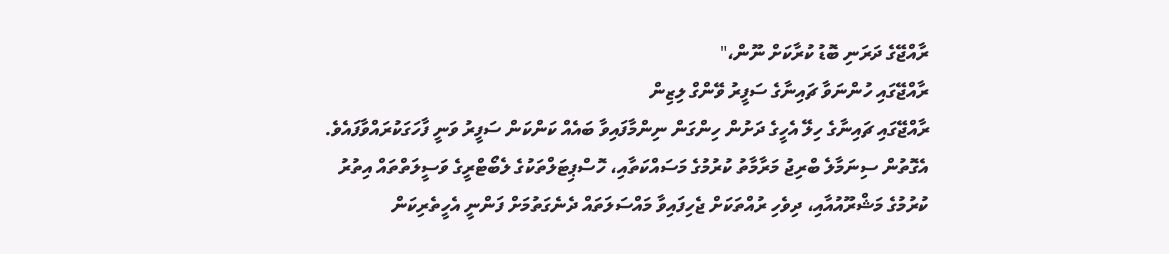ރާއްޖޭގެ ދަރަނި ބޮޑު ކުރާކަށް ނޫން،"
ރާއްޖޭގައި ހުންނަވާ ޗައިނާގެ ސަފީރު ވޭންގް ލިޒިން
ރާއްޖޭގައި ޗައިނާގެ ހިލޭ އެހީގެ ދަށުން ހިންގަން ނިންމާފައިވާ ބައެއް ކަންކަން ސަފީރު ވަނީ ފާހަގަކުރައްވާފައެވެ. އެގޮތުން ސިނަމާލެ ބްރިޖު މަރާމާތު ކުރުމުގެ މަސައްކަތާއި، ހޮސްޕިޓަލްތަކުގެ ލެބޯޓްރީގެ ވަސީލަތްތައް އިތުރު ކުރުމުގެ މަޝްރޫއުއާއި، ދިވެހި ރުއްތަކަށް ޖެހިފައިވާ މައްސަލަތައް ދެނެގަތުމަށް ފަންނީ އެހީތެރިކަން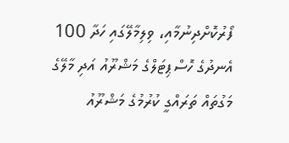ފޯރުކޮށްދިނުމާއި، ވިލިމާލޭގައި ހަދާ 100 އެނދުގެ ހޮސްޕިޓަލްގެ މަޝްރޫއު އަދި މާލޭގެ މަގުތައް ތަރައްގީ ކުރުމުގެ މަޝްރޫއު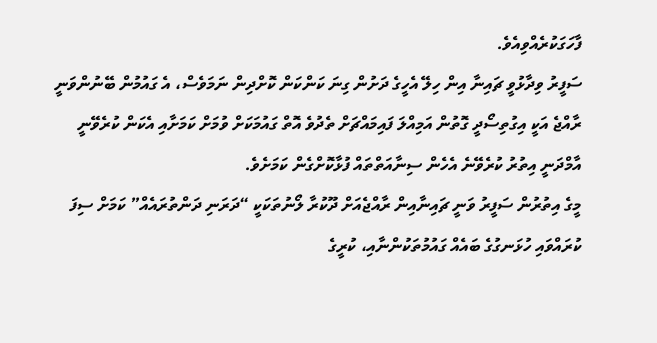ފާހަގަކުރެއްވިއެވެ.
ސަފީރު ވިދާޅުވީ ޗައިނާ އިން ހިލޭ އެހީގެ ދަށުން ގިނަ ކަންކަން ކޮށްދިން ނަމަވެސް، އެ ގައުމުން ބޭނުންވަނީ ރާއްޖެ އަކީ އިގުތިސޯދީ ގޮތުން އަމިއްލަ ފައިމައްޗަށް ތެދުވެ އޮތް ގައުމަކަށް ވުމަށް ކަމަށާއި އެކަން ކުރެވޭނީ އާމްދަނީ އިތުރު ކުރެވޭނެ އެހެން ސިނާއަތްތައް ފުޅާކޮށްގެން ކަމަށެވެ.
މީގެ އިތުރުން ސަފީރު ވަނީ ޗައިނާއިން ރާއްޖެއަށް ދޫކުރާ ލޯނުތަކަކީ “ދަރަނި ދަންތުރައެއް” ކަމަށް ސިފަ ކުރައްވައި ހުޅަނގުގެ ބައެއް ގައުމުތަކުންނާއި، ކުރީގެ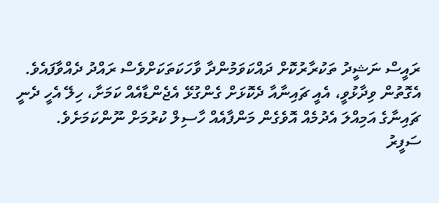ރައީސް ނަޝީދު ތަކުރާރުކޮށް ދައްކަވަމުންދާ ވާހަކަތަކަށްވެސް ރައްދު ދެއްވާފައެވެ.
އެގޮތުން ވިދާޅުވީ، އެއީ ޗައިނާއާ ދެކޮޅަށް ގެންގުޅޭ އެޖެންޑާއެއް ކަމަށާ، ހިލޭ އެހީ ދެނީ ޗައިނާގެ އަމިއްލަ އެދުމެއް އޮވެގެން މަންފާއެއް ހާސިލް ކުރުމަށް ނޫންކަމަށެވެ.
ސަފީރު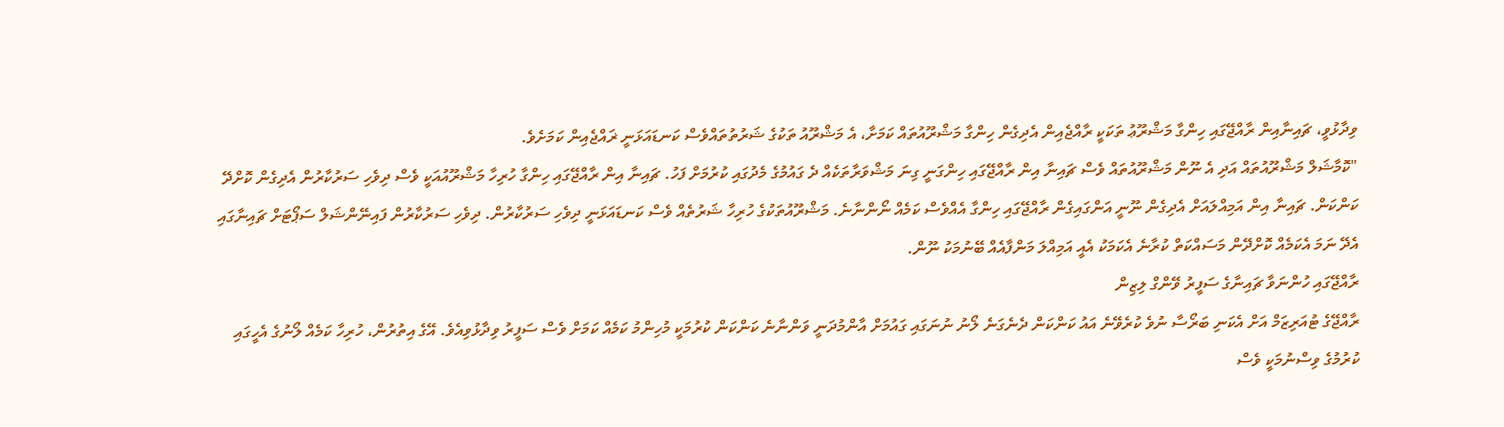ވިދާޅުވީ، ޗައިނާއިން ރާއްޖޭގައި ހިންގާ މަޝްރޫޢު ތަކަކީ ރާއްޖެއިން އެދިގެން ހިންގާ މަޝްރޫއުތައް ކަމަށާ، އެ މަޝްރޫއު ތަކުގެ ޝަރުތުތައްވެސް ކަނޑައަޅަނީ ޜައްޖެއިން ކަމަށެވެ.
"ކޮމާޝަލް މަޝްރޫއުތައް އަދި އެ ނޫން މަޝްރޫއުތައް ވެސް ޗައިނާ އިން ރާއްޖޭގައި ހިންގަނީ ގިނަ މަޝްވަރާތަކެއް ދެ ގައުމުގެ މެދުގައި ކުރުމަށް ފަހު. ޗައިނާ އިން ރާއްޖޭގައި ހިންގާ ހުރިހާ މަޝްރޫއުއަކީ ވެސް ދިވެހި ސަރުކާރުން އެދިގެން ކޮށްދޭ ކަންކަން. ޗައިނާ އިން އަމިއްލައަށް އެދިގެން ނޫނީ އަންގައިގެން ރާއްޖޭގައި ހިންގާ އެއްވެސް ކަމެއް ނޯންނާނެ. މަޝްރޫއުތަކުގެ ހުރިހާ ޝަރުތެއް ވެސް ކަނޑައަޅަނީ ދިވެހި ސަރުކާރުން. ދިވެހި ސަރުކާރުން ފައިނޭންޝަލް ސަޕޯޓަށް ޗައިނާގައި އެދޭ ނަމަ އެކަމެއް ކޮށްދޭން މަސައްކަތް ކުރާނެ އެކަމަކު އެއީ އަމިއްލަ މަންފާއެއް ބޭނުމަކު ނޫން.
ރާއްޖޭގައި ހުންނަވާ ޗައިނާގެ ސަފީރު ވޭންގް ލިޒިން
ރާއްޖޭގެ ޓުއަރިޒަމް އަށް އެކަނި ބަރޯސާ ނުވެ ކުރެވޭނެ އައު ކަންކަން ދެނެގަނެ ލޯނު ނުނަގައި ގައުމަށް އާންމުދަނީ ވަންނާނެ ކަންކަން ކުރުމަކީ މުހިންމު ކަމެއް ކަމަށް ވެސް ސަފީރު ވިދާޅުވިއެވެ. އޭގެ އިތުރުން، ހުރިހާ ކަމެއް ލޯނުގެ އެހީގައި ކުރުމުގެ ވިސްނުމަކީ ވެސް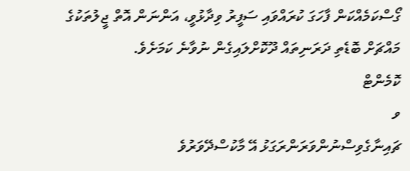ގޯސްކަމެއްކަން ފާހަގަ ކުރައްވައި ސަފީރު ވިދާޅުވީ، އަންނަން އޮތް ޖީލުތަކުގެ މައްޗަށް ބޮޑެތި ދަރަނިތައް ދޫކޮށްލައިގެން ނުވާނެ ކަމަށެވެ.
ކޮމެންޓް
ވ
ޗައިނާގެވިސްނުންވަރަންރަގަޅު އޭ މާކުސްދޭވަރުވެ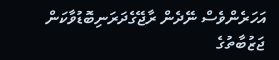އަހަރެންވެސް ނޭދެން ރާޖޭގެދަރަނިބޮޑުވާކަން ޖަޒުބާތުގެ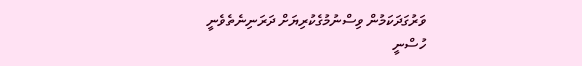ވަރުގަދަކަމުން ވިސްނުމުގެކުރިޔަށް ދަރަނިނެތެވެނީ
ހުސްނީ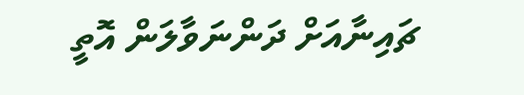ޗައިނާއަށް ދަންނަވާލަން އޮތީ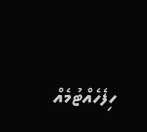ހިފެހެއްޓުމެއް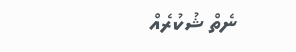ނެތް ޝުކުރެއް